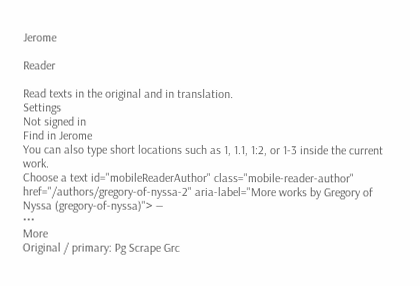Jerome

Reader

Read texts in the original and in translation.
Settings
Not signed in
Find in Jerome
You can also type short locations such as 1, 1.1, 1:2, or 1-3 inside the current work.
Choose a text id="mobileReaderAuthor" class="mobile-reader-author" href="/authors/gregory-of-nyssa-2" aria-label="More works by Gregory of Nyssa (gregory-of-nyssa)"> —
⋯
More
Original / primary: Pg Scrape Grc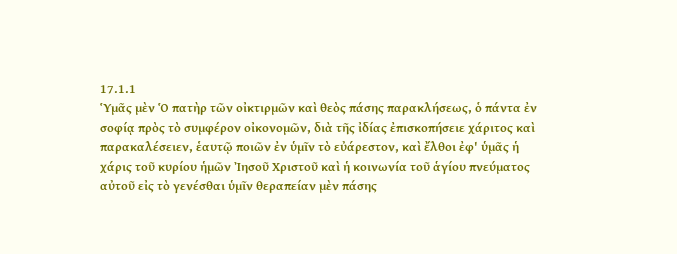17.1.1
Ὑμᾶς μὲν Ὁ πατὴρ τῶν οἰκτιρμῶν καὶ θεὸς πάσης παρακλήσεως, ὁ πάντα ἐν σοφίᾳ πρὸς τὸ συμφέρον οἰκονομῶν, διὰ τῆς ἰδίας ἐπισκοπήσειε χάριτος καὶ παρακαλέσειεν, ἑαυτῷ ποιῶν ἐν ὑμῖν τὸ εὐάρεστον, καὶ ἔλθοι ἐφ' ὑμᾶς ἡ χάρις τοῦ κυρίου ἡμῶν Ἰησοῦ Χριστοῦ καὶ ἡ κοινωνία τοῦ ἁγίου πνεύματος αὐτοῦ εἰς τὸ γενέσθαι ὑμῖν θεραπείαν μὲν πάσης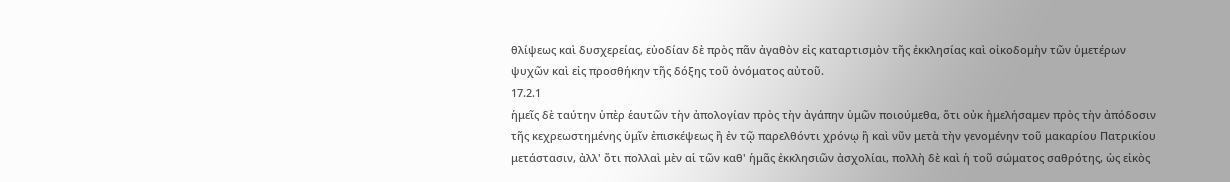θλίψεως καὶ δυσχερείας, εὐοδίαν δὲ πρὸς πᾶν ἀγαθὸν εἰς καταρτισμὸν τῆς ἐκκλησίας καὶ οἰκοδομὴν τῶν ὑμετέρων ψυχῶν καὶ εἰς προσθήκην τῆς δόξης τοῦ ὀνόματος αὐτοῦ.
17.2.1
ἡμεῖς δὲ ταύτην ὑπὲρ ἑαυτῶν τὴν ἀπολογίαν πρὸς τὴν ἀγάπην ὑμῶν ποιούμεθα, ὅτι οὐκ ἠμελήσαμεν πρὸς τὴν ἀπόδοσιν τῆς κεχρεωστημένης ὑμῖν ἐπισκέψεως ἢ ἐν τῷ παρελθόντι χρόνῳ ἢ καὶ νῦν μετὰ τὴν γενομένην τοῦ μακαρίου Πατρικίου μετάστασιν, ἀλλ' ὅτι πολλαὶ μὲν αἱ τῶν καθ' ἡμᾶς ἐκκλησιῶν ἀσχολίαι, πολλὴ δὲ καὶ ἡ τοῦ σώματος σαθρότης, ὡς εἰκὸς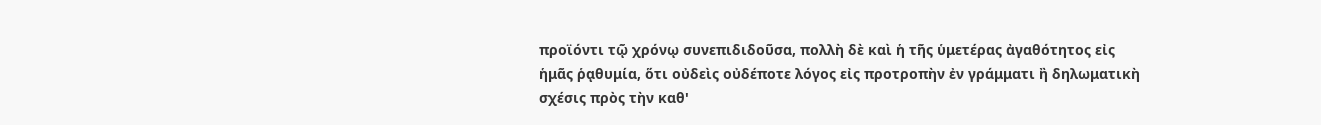προϊόντι τῷ χρόνῳ συνεπιδιδοῦσα, πολλὴ δὲ καὶ ἡ τῆς ὑμετέρας ἀγαθότητος εἰς ἡμᾶς ῥᾳθυμία, ὅτι οὐδεὶς οὐδέποτε λόγος εἰς προτροπὴν ἐν γράμματι ἢ δηλωματικὴ σχέσις πρὸς τὴν καθ'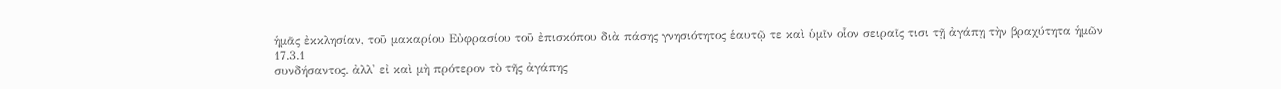ἡμᾶς ἐκκλησίαν, τοῦ μακαρίου Εὐφρασίου τοῦ ἐπισκόπου διὰ πάσης γνησιότητος ἑαυτῷ τε καὶ ὑμῖν οἷον σειραῖς τισι τῇ ἀγάπῃ τὴν βραχύτητα ἡμῶν
17.3.1
συνδήσαντος. ἀλλ' εἰ καὶ μὴ πρότερον τὸ τῆς ἀγάπης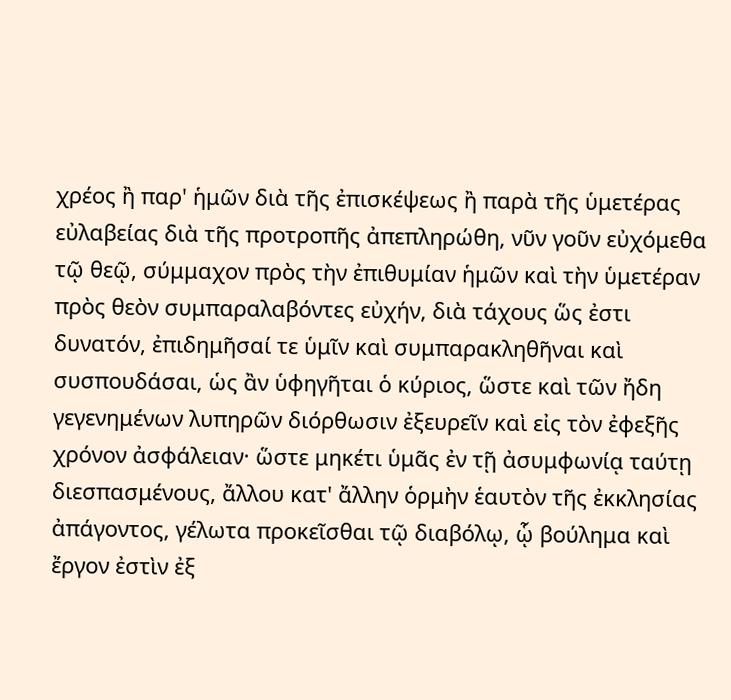χρέος ἢ παρ' ἡμῶν διὰ τῆς ἐπισκέψεως ἢ παρὰ τῆς ὑμετέρας εὐλαβείας διὰ τῆς προτροπῆς ἀπεπληρώθη, νῦν γοῦν εὐχόμεθα τῷ θεῷ, σύμμαχον πρὸς τὴν ἐπιθυμίαν ἡμῶν καὶ τὴν ὑμετέραν πρὸς θεὸν συμπαραλαβόντες εὐχήν, διὰ τάχους ὥς ἐστι δυνατόν, ἐπιδημῆσαί τε ὑμῖν καὶ συμπαρακληθῆναι καὶ συσπουδάσαι, ὡς ἂν ὑφηγῆται ὁ κύριος, ὥστε καὶ τῶν ἤδη γεγενημένων λυπηρῶν διόρθωσιν ἐξευρεῖν καὶ εἰς τὸν ἐφεξῆς χρόνον ἀσφάλειαν· ὥστε μηκέτι ὑμᾶς ἐν τῇ ἀσυμφωνίᾳ ταύτῃ διεσπασμένους, ἄλλου κατ' ἄλλην ὁρμὴν ἑαυτὸν τῆς ἐκκλησίας ἀπάγοντος, γέλωτα προκεῖσθαι τῷ διαβόλῳ, ᾧ βούλημα καὶ ἔργον ἐστὶν ἐξ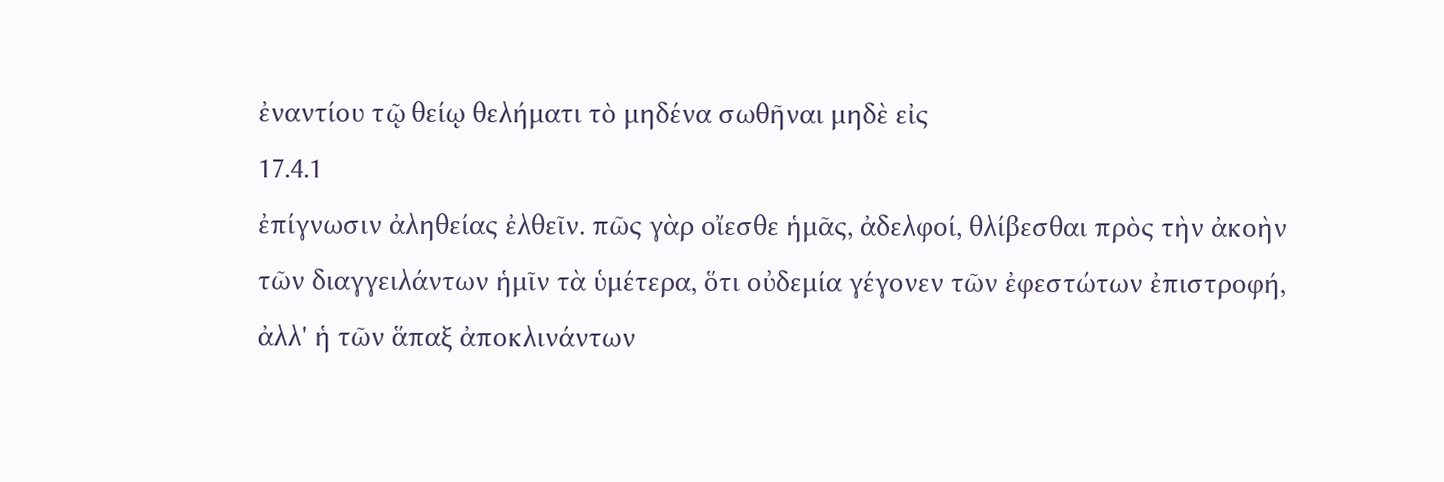ἐναντίου τῷ θείῳ θελήματι τὸ μηδένα σωθῆναι μηδὲ εἰς
17.4.1
ἐπίγνωσιν ἀληθείας ἐλθεῖν. πῶς γὰρ οἴεσθε ἡμᾶς, ἀδελφοί, θλίβεσθαι πρὸς τὴν ἀκοὴν τῶν διαγγειλάντων ἡμῖν τὰ ὑμέτερα, ὅτι οὐδεμία γέγονεν τῶν ἐφεστώτων ἐπιστροφή, ἀλλ' ἡ τῶν ἅπαξ ἀποκλινάντων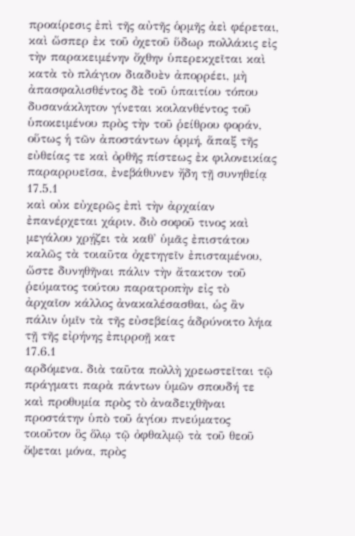προαίρεσις ἐπὶ τῆς αὐτῆς ὁρμῆς ἀεὶ φέρεται, καὶ ὥσπερ ἐκ τοῦ ὀχετοῦ ὕδωρ πολλάκις εἰς τὴν παρακειμένην ὄχθην ὑπερεκχεῖται καὶ κατὰ τὸ πλάγιον διαδυὲν ἀπορρέει, μὴ ἀπασφαλισθέντος δὲ τοῦ ὑπαιτίου τόπου δυσανάκλητον γίνεται κοιλανθέντος τοῦ ὑποκειμένου πρὸς τὴν τοῦ ῥείθρου φοράν, οὕτως ἡ τῶν ἀποστάντων ὁρμή, ἅπαξ τῆς εὐθείας τε καὶ ὀρθῆς πίστεως ἐκ φιλονεικίας παραρρυεῖσα, ἐνεβάθυνεν ἤδη τῇ συνηθείᾳ
17.5.1
καὶ οὐκ εὐχερῶς ἐπὶ τὴν ἀρχαίαν ἐπανέρχεται χάριν. διὸ σοφοῦ τινος καὶ μεγάλου χρῄζει τὰ καθ' ὑμᾶς ἐπιστάτου καλῶς τὰ τοιαῦτα ὀχετηγεῖν ἐπισταμένου, ὥστε δυνηθῆναι πάλιν τὴν ἄτακτον τοῦ ῥεύματος τούτου παρατροπὴν εἰς τὸ ἀρχαῖον κάλλος ἀνακαλέσασθαι, ὡς ἂν πάλιν ὑμῖν τὰ τῆς εὐσεβείας ἁδρύνοιτο λήια τῇ τῆς εἰρήνης ἐπιρροῇ κατ
17.6.1
αρδόμενα. διὰ ταῦτα πολλὴ χρεωστεῖται τῷ πράγματι παρὰ πάντων ὑμῶν σπουδή τε καὶ προθυμία πρὸς τὸ ἀναδειχθῆναι προστάτην ὑπὸ τοῦ ἁγίου πνεύματος τοιοῦτον ὃς ὅλῳ τῷ ὀφθαλμῷ τὰ τοῦ θεοῦ ὄψεται μόνα, πρὸς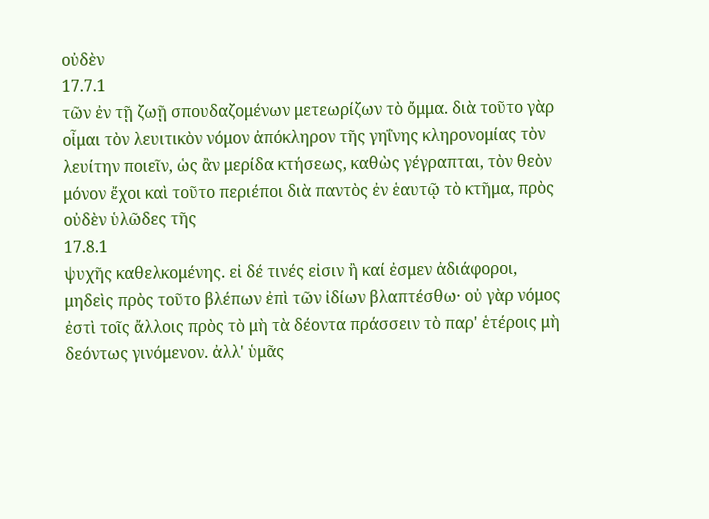οὐδὲν
17.7.1
τῶν ἐν τῇ ζωῇ σπουδαζομένων μετεωρίζων τὸ ὄμμα. διὰ τοῦτο γὰρ οἶμαι τὸν λευιτικὸν νόμον ἀπόκληρον τῆς γηΐνης κληρονομίας τὸν λευίτην ποιεῖν, ὡς ἂν μερίδα κτήσεως, καθὼς γέγραπται, τὸν θεὸν μόνον ἔχοι καὶ τοῦτο περιέποι διὰ παντὸς ἐν ἑαυτῷ τὸ κτῆμα, πρὸς οὐδὲν ὑλῶδες τῆς
17.8.1
ψυχῆς καθελκομένης. εἰ δέ τινές εἰσιν ἢ καί ἐσμεν ἀδιάφοροι, μηδεὶς πρὸς τοῦτο βλέπων ἐπὶ τῶν ἰδίων βλαπτέσθω· οὐ γὰρ νόμος ἐστὶ τοῖς ἄλλοις πρὸς τὸ μὴ τὰ δέοντα πράσσειν τὸ παρ' ἑτέροις μὴ δεόντως γινόμενον. ἀλλ' ὑμᾶς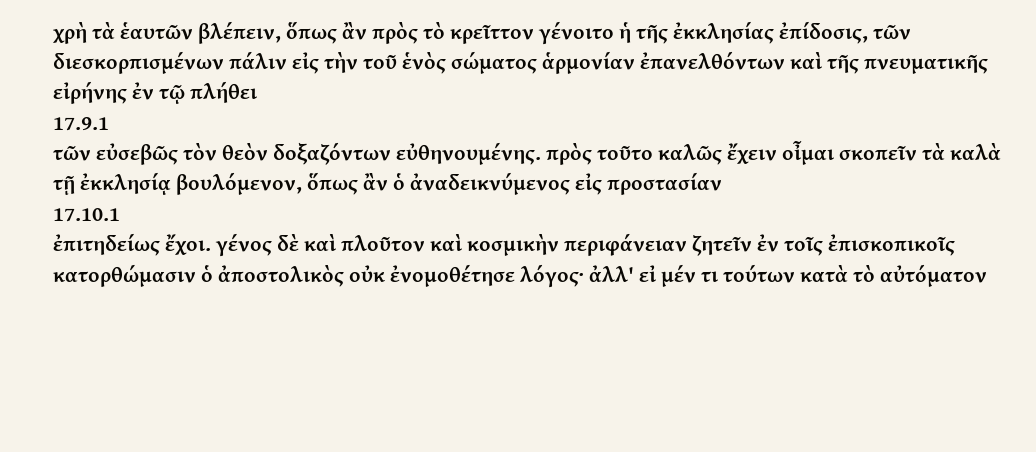χρὴ τὰ ἑαυτῶν βλέπειν, ὅπως ἂν πρὸς τὸ κρεῖττον γένοιτο ἡ τῆς ἐκκλησίας ἐπίδοσις, τῶν διεσκορπισμένων πάλιν εἰς τὴν τοῦ ἑνὸς σώματος ἁρμονίαν ἐπανελθόντων καὶ τῆς πνευματικῆς εἰρήνης ἐν τῷ πλήθει
17.9.1
τῶν εὐσεβῶς τὸν θεὸν δοξαζόντων εὐθηνουμένης. πρὸς τοῦτο καλῶς ἔχειν οἶμαι σκοπεῖν τὰ καλὰ τῇ ἐκκλησίᾳ βουλόμενον, ὅπως ἂν ὁ ἀναδεικνύμενος εἰς προστασίαν
17.10.1
ἐπιτηδείως ἔχοι. γένος δὲ καὶ πλοῦτον καὶ κοσμικὴν περιφάνειαν ζητεῖν ἐν τοῖς ἐπισκοπικοῖς κατορθώμασιν ὁ ἀποστολικὸς οὐκ ἐνομοθέτησε λόγος· ἀλλ' εἰ μέν τι τούτων κατὰ τὸ αὐτόματον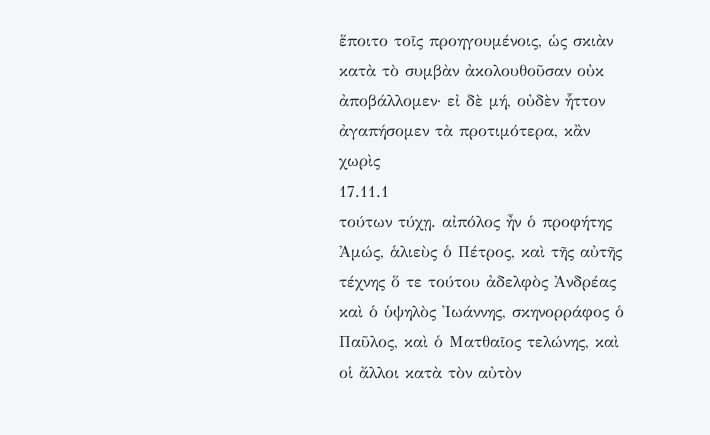ἕποιτο τοῖς προηγουμένοις, ὡς σκιὰν κατὰ τὸ συμβὰν ἀκολουθοῦσαν οὐκ ἀποβάλλομεν· εἰ δὲ μή, οὐδὲν ἧττον ἀγαπήσομεν τὰ προτιμότερα, κἂν χωρὶς
17.11.1
τούτων τύχῃ. αἰπόλος ἦν ὁ προφήτης Ἀμώς, ἁλιεὺς ὁ Πέτρος, καὶ τῆς αὐτῆς τέχνης ὅ τε τούτου ἀδελφὸς Ἀνδρέας καὶ ὁ ὑψηλὸς Ἰωάννης, σκηνορράφος ὁ Παῦλος, καὶ ὁ Ματθαῖος τελώνης, καὶ οἱ ἄλλοι κατὰ τὸν αὐτὸν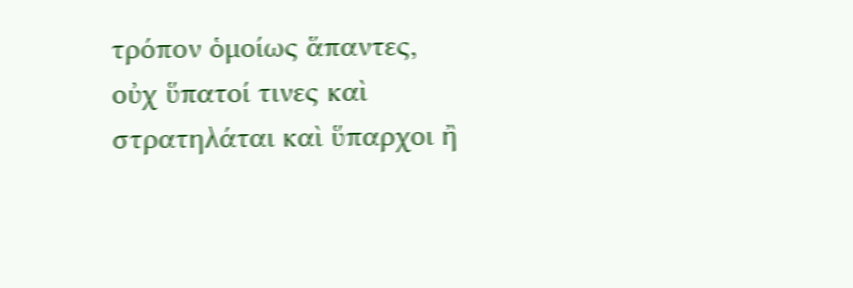τρόπον ὁμοίως ἅπαντες, οὐχ ὕπατοί τινες καὶ στρατηλάται καὶ ὕπαρχοι ἢ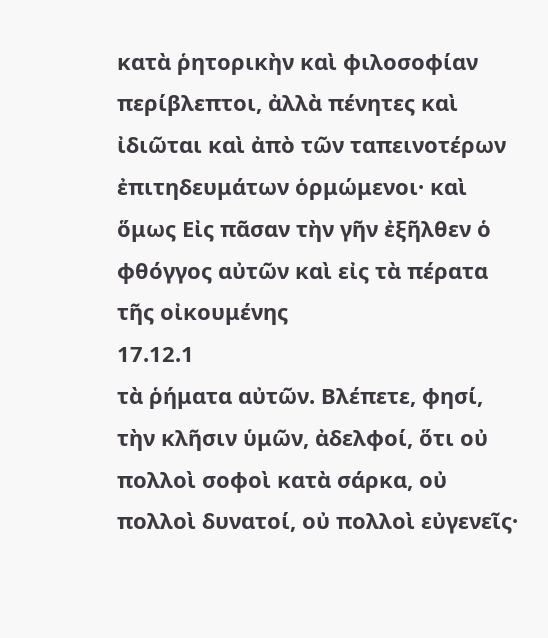κατὰ ῥητορικὴν καὶ φιλοσοφίαν περίβλεπτοι, ἀλλὰ πένητες καὶ ἰδιῶται καὶ ἀπὸ τῶν ταπεινοτέρων ἐπιτηδευμάτων ὁρμώμενοι· καὶ ὅμως Εἰς πᾶσαν τὴν γῆν ἐξῆλθεν ὁ φθόγγος αὐτῶν καὶ εἰς τὰ πέρατα τῆς οἰκουμένης
17.12.1
τὰ ῥήματα αὐτῶν. Βλέπετε, φησί, τὴν κλῆσιν ὑμῶν, ἀδελφοί, ὅτι οὐ πολλοὶ σοφοὶ κατὰ σάρκα, οὐ πολλοὶ δυνατοί, οὐ πολλοὶ εὐγενεῖς·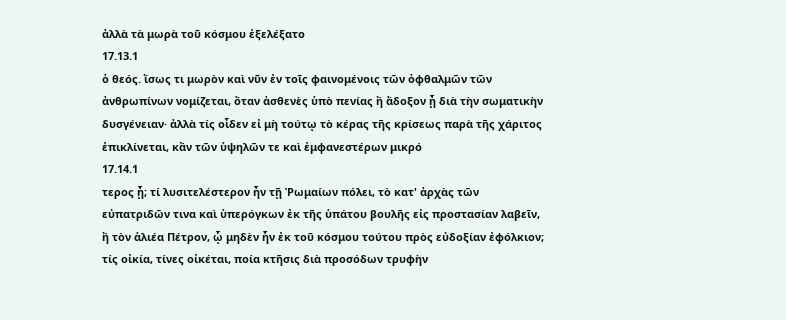ἀλλὰ τὰ μωρὰ τοῦ κόσμου ἐξελέξατο
17.13.1
ὁ θεός. ἴσως τι μωρὸν καὶ νῦν ἐν τοῖς φαινομένοις τῶν ὀφθαλμῶν τῶν ἀνθρωπίνων νομίζεται, ὅταν ἀσθενὲς ὑπὸ πενίας ἢ ἄδοξον ᾖ διὰ τὴν σωματικὴν δυσγένειαν· ἀλλὰ τίς οἶδεν εἰ μὴ τούτῳ τὸ κέρας τῆς κρίσεως παρὰ τῆς χάριτος ἐπικλίνεται, κἂν τῶν ὑψηλῶν τε καὶ ἐμφανεστέρων μικρό
17.14.1
τερος ᾖ; τί λυσιτελέστερον ἦν τῇ Ῥωμαίων πόλει, τὸ κατ' ἀρχὰς τῶν εὐπατριδῶν τινα καὶ ὑπερόγκων ἐκ τῆς ὑπάτου βουλῆς εἰς προστασίαν λαβεῖν, ἢ τὸν ἁλιέα Πέτρον, ᾧ μηδὲν ἦν ἐκ τοῦ κόσμου τούτου πρὸς εὐδοξίαν ἐφόλκιον; τίς οἰκία, τίνες οἰκέται, ποία κτῆσις διὰ προσόδων τρυφὴν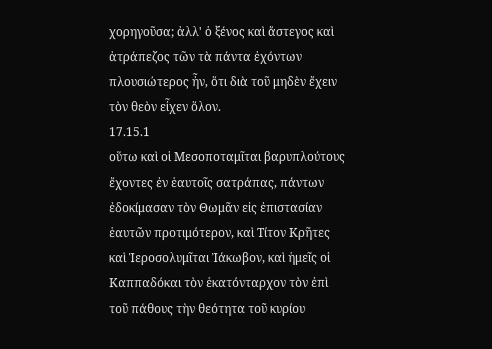χορηγοῦσα; ἀλλ' ὁ ξένος καὶ ἄστεγος καὶ ἀτράπεζος τῶν τὰ πάντα ἐχόντων πλουσιώτερος ἦν, ὅτι διὰ τοῦ μηδὲν ἔχειν τὸν θεὸν εἶχεν ὅλον.
17.15.1
οὕτω καὶ οἱ Μεσοποταμῖται βαρυπλούτους ἔχοντες ἐν ἑαυτοῖς σατράπας, πάντων ἐδοκίμασαν τὸν Θωμᾶν εἰς ἐπιστασίαν ἑαυτῶν προτιμότερον, καὶ Τίτον Κρῆτες καὶ Ἱεροσολυμῖται Ἰάκωβον, καὶ ἡμεῖς οἱ Καππαδόκαι τὸν ἑκατόνταρχον τὸν ἐπὶ τοῦ πάθους τὴν θεότητα τοῦ κυρίου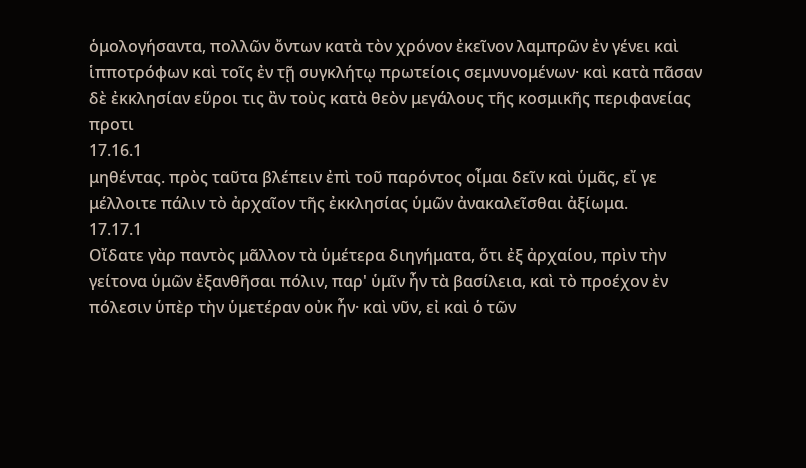ὁμολογήσαντα, πολλῶν ὄντων κατὰ τὸν χρόνον ἐκεῖνον λαμπρῶν ἐν γένει καὶ ἱπποτρόφων καὶ τοῖς ἐν τῇ συγκλήτῳ πρωτείοις σεμνυνομένων· καὶ κατὰ πᾶσαν δὲ ἐκκλησίαν εὕροι τις ἂν τοὺς κατὰ θεὸν μεγάλους τῆς κοσμικῆς περιφανείας προτι
17.16.1
μηθέντας. πρὸς ταῦτα βλέπειν ἐπὶ τοῦ παρόντος οἶμαι δεῖν καὶ ὑμᾶς, εἴ γε μέλλοιτε πάλιν τὸ ἀρχαῖον τῆς ἐκκλησίας ὑμῶν ἀνακαλεῖσθαι ἀξίωμα.
17.17.1
Οἴδατε γὰρ παντὸς μᾶλλον τὰ ὑμέτερα διηγήματα, ὅτι ἐξ ἀρχαίου, πρὶν τὴν γείτονα ὑμῶν ἐξανθῆσαι πόλιν, παρ' ὑμῖν ἦν τὰ βασίλεια, καὶ τὸ προέχον ἐν πόλεσιν ὑπὲρ τὴν ὑμετέραν οὐκ ἦν· καὶ νῦν, εἰ καὶ ὁ τῶν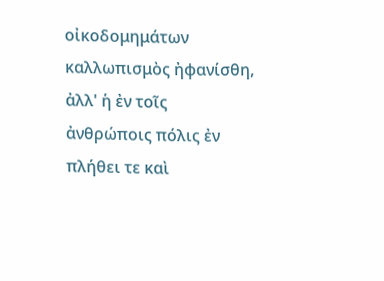οἰκοδομημάτων καλλωπισμὸς ἠφανίσθη, ἀλλ' ἡ ἐν τοῖς ἀνθρώποις πόλις ἐν πλήθει τε καὶ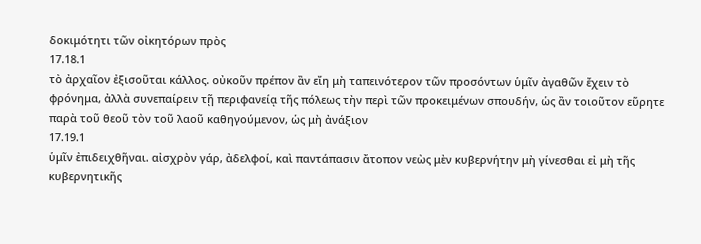δοκιμότητι τῶν οἰκητόρων πρὸς
17.18.1
τὸ ἀρχαῖον ἐξισοῦται κάλλος. οὐκοῦν πρέπον ἂν εἴη μὴ ταπεινότερον τῶν προσόντων ὑμῖν ἀγαθῶν ἔχειν τὸ φρόνημα, ἀλλὰ συνεπαίρειν τῇ περιφανείᾳ τῆς πόλεως τὴν περὶ τῶν προκειμένων σπουδήν, ὡς ἂν τοιοῦτον εὕρητε παρὰ τοῦ θεοῦ τὸν τοῦ λαοῦ καθηγούμενον, ὡς μὴ ἀνάξιον
17.19.1
ὑμῖν ἐπιδειχθῆναι. αἰσχρὸν γάρ, ἀδελφοί, καὶ παντάπασιν ἄτοπον νεὼς μὲν κυβερνήτην μὴ γίνεσθαι εἰ μὴ τῆς κυβερνητικῆς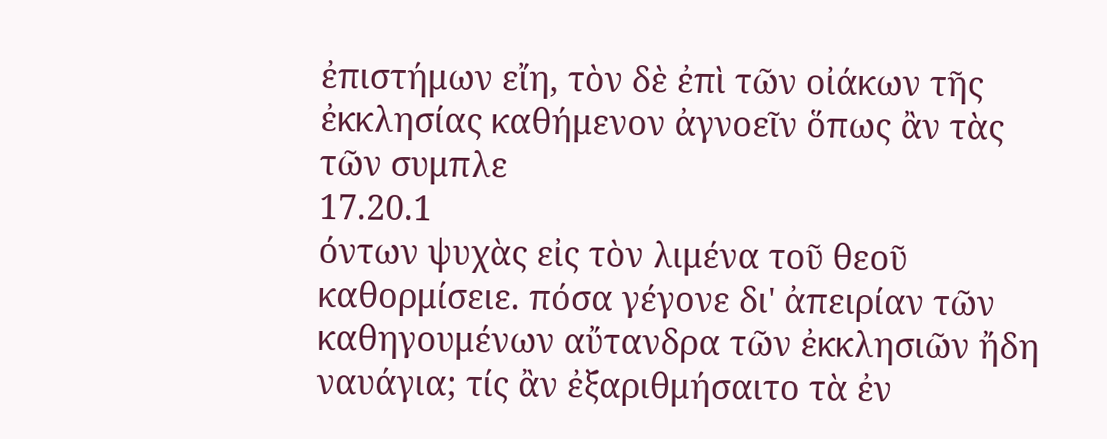ἐπιστήμων εἴη, τὸν δὲ ἐπὶ τῶν οἰάκων τῆς ἐκκλησίας καθήμενον ἀγνοεῖν ὅπως ἂν τὰς τῶν συμπλε
17.20.1
όντων ψυχὰς εἰς τὸν λιμένα τοῦ θεοῦ καθορμίσειε. πόσα γέγονε δι' ἀπειρίαν τῶν καθηγουμένων αὔτανδρα τῶν ἐκκλησιῶν ἤδη ναυάγια; τίς ἂν ἐξαριθμήσαιτο τὰ ἐν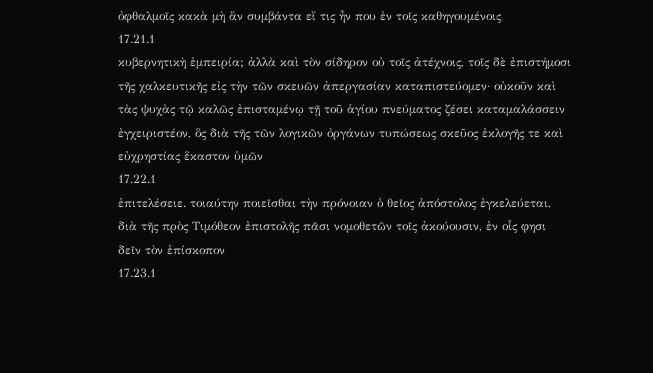ὀφθαλμοῖς κακὰ μὴ ἂν συμβάντα εἴ τις ἦν που ἐν τοῖς καθηγουμένοις
17.21.1
κυβερνητικὴ ἐμπειρία; ἀλλὰ καὶ τὸν σίδηρον οὐ τοῖς ἀτέχνοις, τοῖς δὲ ἐπιστήμοσι τῆς χαλκευτικῆς εἰς τὴν τῶν σκευῶν ἀπεργασίαν καταπιστεύομεν· οὐκοῦν καὶ τὰς ψυχὰς τῷ καλῶς ἐπισταμένῳ τῇ τοῦ ἁγίου πνεύματος ζέσει καταμαλάσσειν ἐγχειριστέον, ὃς διὰ τῆς τῶν λογικῶν ὀργάνων τυπώσεως σκεῦος ἐκλογῆς τε καὶ εὐχρηστίας ἕκαστον ὑμῶν
17.22.1
ἐπιτελέσειε. τοιαύτην ποιεῖσθαι τὴν πρόνοιαν ὁ θεῖος ἀπόστολος ἐγκελεύεται, διὰ τῆς πρὸς Τιμόθεον ἐπιστολῆς πᾶσι νομοθετῶν τοῖς ἀκούουσιν, ἐν οἷς φησι δεῖν τὸν ἐπίσκοπον
17.23.1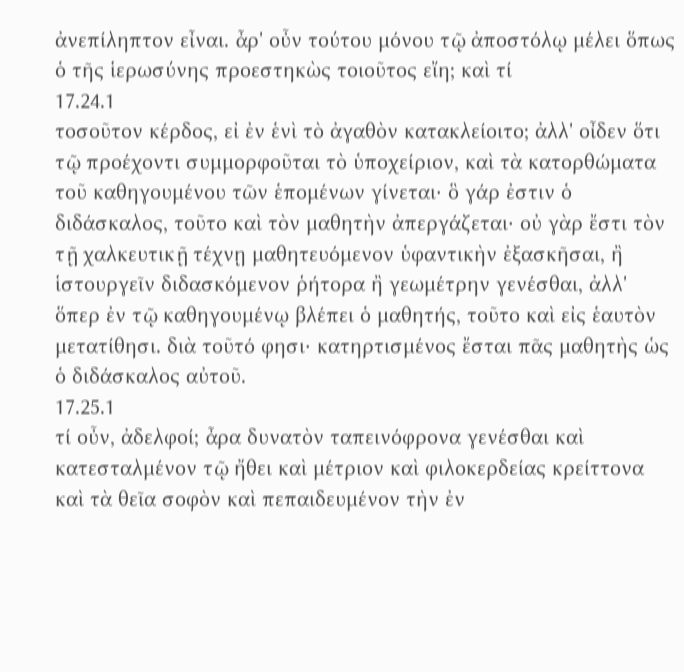ἀνεπίληπτον εἶναι. ἆρ' οὖν τούτου μόνου τῷ ἀποστόλῳ μέλει ὅπως ὁ τῆς ἱερωσύνης προεστηκὼς τοιοῦτος εἴη; καὶ τί
17.24.1
τοσοῦτον κέρδος, εἰ ἐν ἑνὶ τὸ ἀγαθὸν κατακλείοιτο; ἀλλ' οἶδεν ὅτι τῷ προέχοντι συμμορφοῦται τὸ ὑποχείριον, καὶ τὰ κατορθώματα τοῦ καθηγουμένου τῶν ἑπομένων γίνεται· ὃ γάρ ἐστιν ὁ διδάσκαλος, τοῦτο καὶ τὸν μαθητὴν ἀπεργάζεται· οὐ γὰρ ἔστι τὸν τῇ χαλκευτικῇ τέχνῃ μαθητευόμενον ὑφαντικὴν ἐξασκῆσαι, ἢ ἱστουργεῖν διδασκόμενον ῥήτορα ἢ γεωμέτρην γενέσθαι, ἀλλ' ὅπερ ἐν τῷ καθηγουμένῳ βλέπει ὁ μαθητής, τοῦτο καὶ εἰς ἑαυτὸν μετατίθησι. διὰ τοῦτό φησι· κατηρτισμένος ἔσται πᾶς μαθητὴς ὡς ὁ διδάσκαλος αὐτοῦ.
17.25.1
τί οὖν, ἀδελφοί; ἆρα δυνατὸν ταπεινόφρονα γενέσθαι καὶ κατεσταλμένον τῷ ἤθει καὶ μέτριον καὶ φιλοκερδείας κρείττονα καὶ τὰ θεῖα σοφὸν καὶ πεπαιδευμένον τὴν ἐν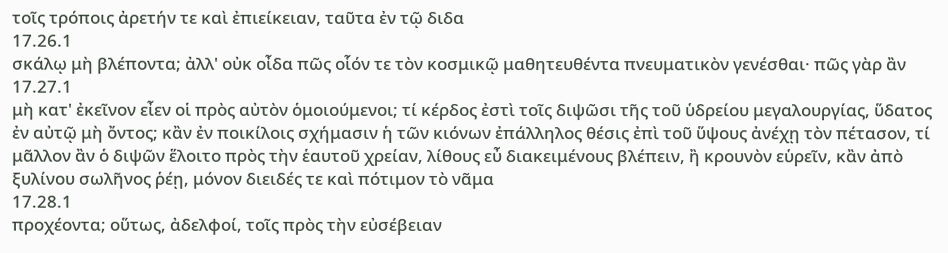τοῖς τρόποις ἀρετήν τε καὶ ἐπιείκειαν, ταῦτα ἐν τῷ διδα
17.26.1
σκάλῳ μὴ βλέποντα; ἀλλ' οὐκ οἶδα πῶς οἷόν τε τὸν κοσμικῷ μαθητευθέντα πνευματικὸν γενέσθαι· πῶς γὰρ ἂν
17.27.1
μὴ κατ' ἐκεῖνον εἶεν οἱ πρὸς αὐτὸν ὁμοιούμενοι; τί κέρδος ἐστὶ τοῖς διψῶσι τῆς τοῦ ὑδρείου μεγαλουργίας, ὕδατος ἐν αὐτῷ μὴ ὄντος; κἂν ἐν ποικίλοις σχήμασιν ἡ τῶν κιόνων ἐπάλληλος θέσις ἐπὶ τοῦ ὕψους ἀνέχῃ τὸν πέτασον, τί μᾶλλον ἂν ὁ διψῶν ἕλοιτο πρὸς τὴν ἑαυτοῦ χρείαν, λίθους εὖ διακειμένους βλέπειν, ἢ κρουνὸν εὑρεῖν, κἂν ἀπὸ ξυλίνου σωλῆνος ῥέῃ, μόνον διειδές τε καὶ πότιμον τὸ νᾶμα
17.28.1
προχέοντα; οὕτως, ἀδελφοί, τοῖς πρὸς τὴν εὐσέβειαν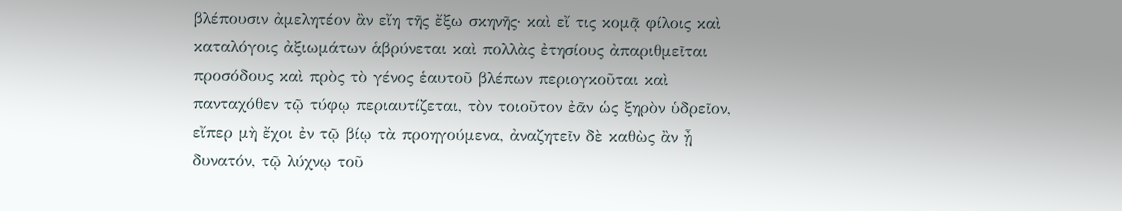βλέπουσιν ἀμελητέον ἂν εἴη τῆς ἔξω σκηνῆς· καὶ εἴ τις κομᾷ φίλοις καὶ καταλόγοις ἀξιωμάτων ἁβρύνεται καὶ πολλὰς ἐτησίους ἀπαριθμεῖται προσόδους καὶ πρὸς τὸ γένος ἑαυτοῦ βλέπων περιογκοῦται καὶ πανταχόθεν τῷ τύφῳ περιαυτίζεται, τὸν τοιοῦτον ἐᾶν ὡς ξηρὸν ὑδρεῖον, εἴπερ μὴ ἔχοι ἐν τῷ βίῳ τὰ προηγούμενα, ἀναζητεῖν δὲ καθὼς ἂν ᾖ δυνατόν, τῷ λύχνῳ τοῦ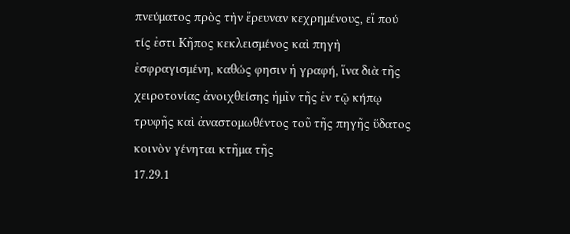πνεύματος πρὸς τὴν ἔρευναν κεχρημένους, εἴ πού τίς ἐστι Κῆπος κεκλεισμένος καὶ πηγὴ ἐσφραγισμένη, καθώς φησιν ἡ γραφή, ἵνα διὰ τῆς χειροτονίας ἀνοιχθείσης ἡμῖν τῆς ἐν τῷ κήπῳ τρυφῆς καὶ ἀναστομωθέντος τοῦ τῆς πηγῆς ὕδατος κοινὸν γένηται κτῆμα τῆς
17.29.1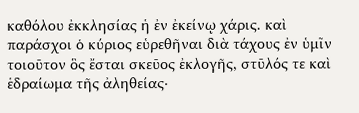καθόλου ἐκκλησίας ἡ ἐν ἐκείνῳ χάρις. καὶ παράσχοι ὁ κύριος εὑρεθῆναι διὰ τάχους ἐν ὑμῖν τοιοῦτον ὃς ἔσται σκεῦος ἐκλογῆς, στῦλός τε καὶ ἑδραίωμα τῆς ἀληθείας·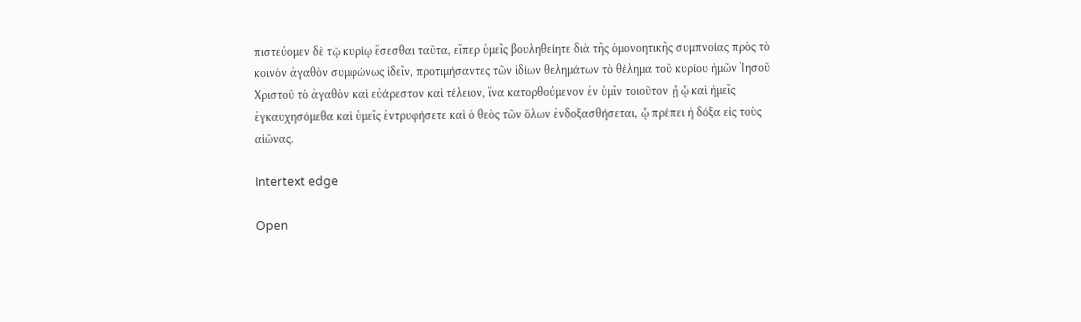πιστεύομεν δὲ τῷ κυρίῳ ἔσεσθαι ταῦτα, εἴπερ ὑμεῖς βουληθείητε διὰ τῆς ὁμονοητικῆς συμπνοίας πρὸς τὸ κοινὸν ἀγαθὸν συμφώνως ἰδεῖν, προτιμήσαντες τῶν ἰδίων θελημάτων τὸ θέλημα τοῦ κυρίου ἡμῶν Ἰησοῦ Χριστοῦ τὸ ἀγαθὸν καὶ εὐάρεστον καὶ τέλειον, ἵνα κατορθούμενον ἐν ὑμῖν τοιοῦτον ᾖ ᾧ καὶ ἡμεῖς ἐγκαυχησόμεθα καὶ ὑμεῖς ἐντρυφήσετε καὶ ὁ θεὸς τῶν ὅλων ἐνδοξασθήσεται, ᾧ πρέπει ἡ δόξα εἰς τοὺς αἰῶνας.

Intertext edge

Open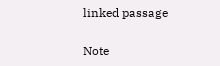linked passage

Note